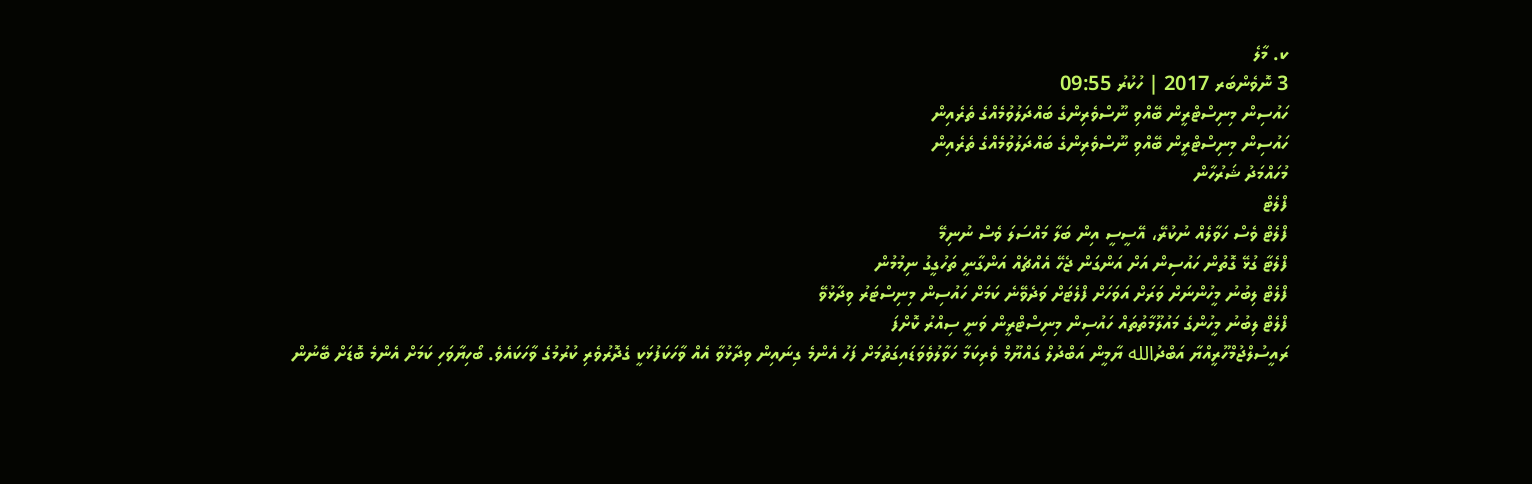ކ. މާލެ
3 ނޮވެންބަރ 2017 | ހުކުރު 09:55
ހައުސިން މިނިސްޓްރީން ބޭއްވި ނޫސްވެރިންގެ ބައްދަލުވުމެއްގެ ތެރެއިން
ހައުސިން މިނިސްޓްރީން ބޭއްވި ނޫސްވެރިންގެ ބައްދަލުވުމެއްގެ ތެރެއިން
މުހައްމަދު ޝަރުހާން
ފްލެޓް
ފްލެޓް ވެސް ހަވާލެއް ނުކުރޭ، އޭސީސީ އިން ބަލާ މައްސަލަ ވެސް ނުނިމޭ
ފްލެޓާ ގުޅޭ ގޮތުން ހައުސިން އަށް އަންގަން ޖެހޭ އެއްޗެއް އަންގާނީ ތަހުގީގު ނިމުމުން
ފްލެޓް ލިބުނު މީހުންނަށް ވަރަށް އަވަހަށް ފްލެޓަށް ވަދެވޭނެ ކަމަށް ހައުސިން މިނިސްޓަރު ވިދާޅުވޭ
ފްލެޓް ލިބުނު މީހުންގެ މައުލޫމާތުތައް ހައުސިން މިނިސްޓްރީން ވަނީ ސިއްރު ކޮށްފަ
ރައީސުލްޖުމްހޫރީއްޔާ އަބްދުالله ޔާމީން އަބްދުލް ގައްޔޫމް ވެރިކަމާ ހަވާލުވެވަޑައިގަތުމަށް ފަހު އެންމެ ގިނައިން ވިދާޅުވާ އެއް ވާހަކަފުޅަކީ ގެދޮރުވެރި ކުރުމުގެ ވާހަކައެވެ. ބޯހިޔާވަހި ކަމަށް އެންމެ ބޮޑަށް ބޭނުން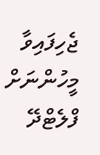ޖެހިފައިވާ މީހުންނަށް ފްލެޓްދޭ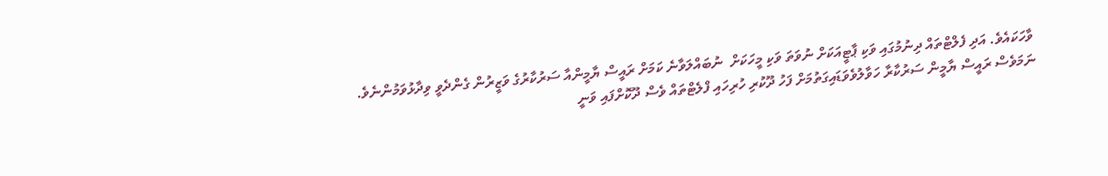ވާހަކައެވެ. އަދި ފެލްޓްތައް ދިނުމުގައި ވަކި ޕާޓީއަކަށް ނުވަތަ ވަކި މީހަކަށް  ނުބައްލަވާނެ ކަމަށް ރައީސް ޔާމީންއާ ސަރުކާރުގެ ވަޒީރުން ގެންދެވީ ވިދާޅުވަމުންނެވެ.
ނަމަވެސް ރައީސް ޔާމީން ސަރުކާރާ ހަވާލުވެވަޑައިގަތުމަށް ފަހު ދޫކުރި ހުރިހައި ފްލެޓްތައް ވެސް ދޫކޮށްފައި ވަނީ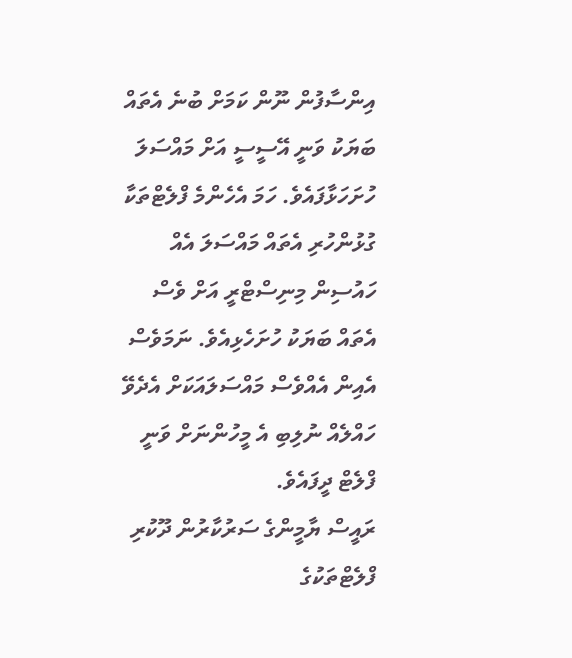އިންސާފުން ނޫން ކަމަށް ބުނެ އެތައް ބަޔަކު ވަނީ އޭސީސީ އަށް މައްސަލަ ހުށަހަޅާފައެވެ. ހަމަ އެހެންމެ ފްލެޓްތަކާ ގުޅުންހުރި އެތައް މައްސަލަ އެއް ހައުސިން މިނިސްޓްރީ އަށް ވެސް އެތައް ބަޔަކު ހުށަހެޅިއެވެ. ނަމަވެސް އެއިން އެއްވެސް މައްސަލައަކަށް އެދެވޭ ހައްލެއް ނުލިބި އެ މީހުންނަށް ވަނީ ފްލެޓް ދީފައެވެ.
ރައީސް ޔާމީންގެ ސަރުކާރުން ދޫކުރި ފްލެޓްތަކުގެ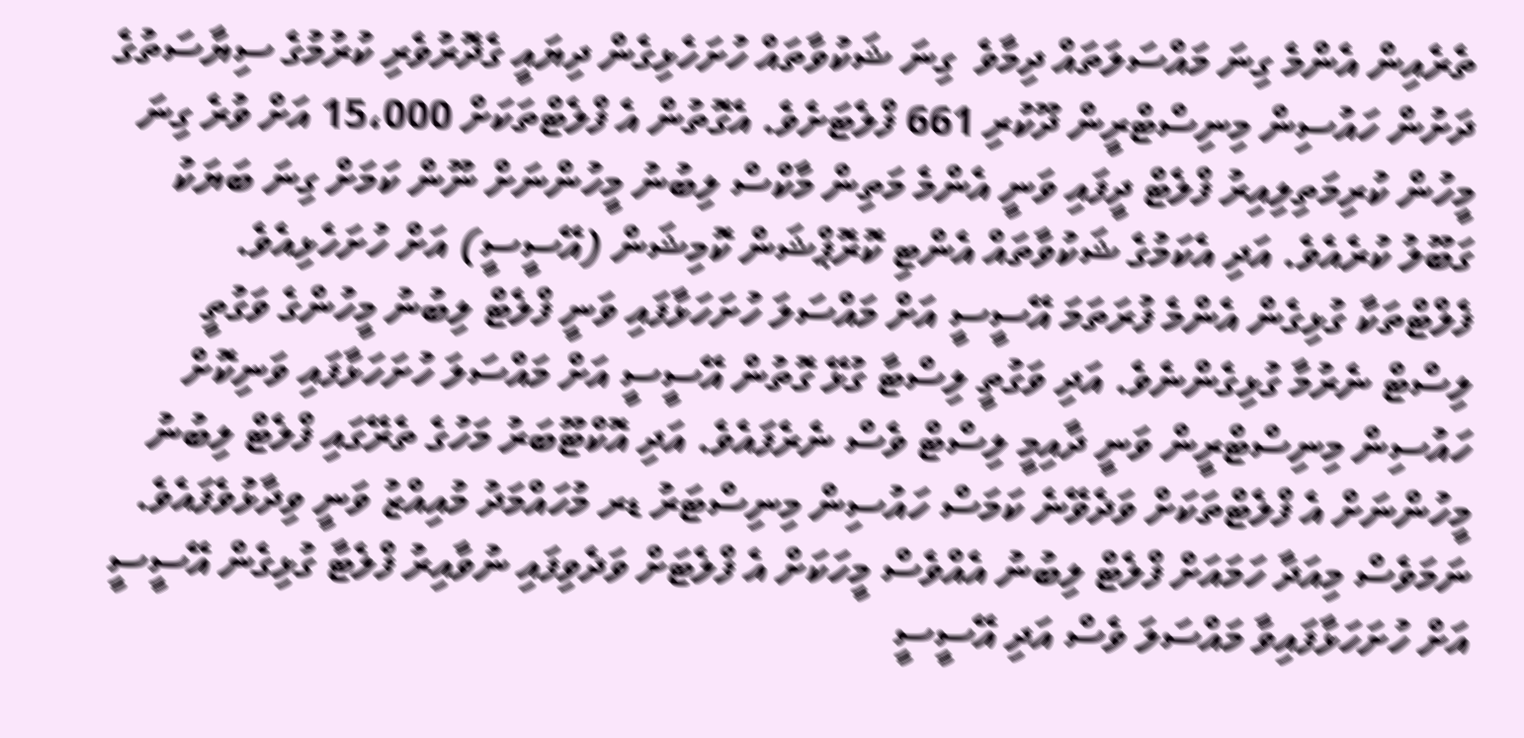ތެރެއިން އެންމެ ގިނަ މައްސަލަތައް ދިމާވެ  ގިނަ ޝަކުވާތައް ހުށަހެޅިގެން ދިޔައީ ގެދޮރުވެރި ކުރުމުގެ ސިޔާސަތުގެ ދަށުން ހައުސިން މިނިސްޓްރީން ދޫކުރި 661 ފްލެޓަށެވެ. އެގޮތުން އެ ފްލެޓްތަކަށް 15،000 އަށް ވުރެ ގިނަ މީހުން ކުރިމަތިލިއިރު ފްލެޓް ދީފައި ވަނީ އެންމެ މަތިން މާކްސް ލިބުނު މީހުންނަށް ނޫން ކަމަށް ގިނަ ބަޔަކު ގަބޫލު ކުރެއެވެ. އަދި އެކަމުގެ ޝަކުވާތައް އެންޓި ކޮރޮޕްޝަން ކޮމިޝަން (އޭސީސީ) އަށް ހުށަހެޅިއެވެ.
ފެލްޓްތަކާ ގުޅިގެން އެންމެ ފުރަތަމަ އޭސީސީ އަށް މައްސަލަ ހުށަހަޅާފައި ވަނީ ފްލެޓް ލިބުނު މީހުންގެ ވަގުތީ ލިސްޓް ނެރުމާ ގުޅިގެންނެވެ. އަދި ވަގުތީ ލިސްޓާ ގުޅޭ ގޮތުން އޭސީސީ އަށް މައްސަލަ ހުށަހަޅާފައި ވަނިކޮށް ހައުސިން މިނިސްޓްރީން ވަނީ ދާއިމީ ލިސްޓް ވެސް ނެރެފައެވެ. އަދި އޮކްޓޫބަރު މަހުގެ ތެރޭގައި ފްލެޓް ލިބުނު މީހުންނަށް އެ ފްލެޓްތަކަށް ވަދެވޭނެ ކަމަސް ހައުސިން މިނިސްޓަރު ޑރ މުހައްމަދު މުއިއްޒު ވަނީ ވިދާޅުވެފައެވެ. ނަމަވެސް މިއަދާ ހަމައަށް ފްލެޓް ލިބުނު އެއްވެސް މީހަކަށް އެ ފްލެޓަށް ވަދެވިފައި ނުވާއިރު ފްލެޓާ ގުޅިގެން އޭސީސީ އަށް ހުށަހަޅާފައިވާ މައްސަލަ ވެސް އަދި އޭސީސީ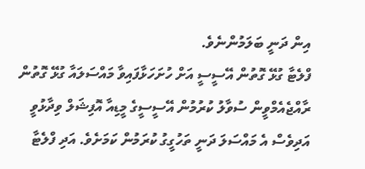އިން ދަނީ ބަލަމުންނެވެ.
ފްލެޓާ ގުޅޭ ގޮތުން އޭސީސީ އަށް ހުށަހަޅާފައިވާ މައްސަލައާ ގުޅޭ ގޮތުން ރާއްޖެއެމްވީން ސުވާލު ކުރުމުން އޭސީސީގެ މީޑިއާ އޮފިޝަލް ވިދާޅުވީ އަދިވެސް އެ މައްސަލަ ދަނީ ތަހުގީގު ކުރަމުން ކަމަށެވެ. އަދި ފްލެޓާ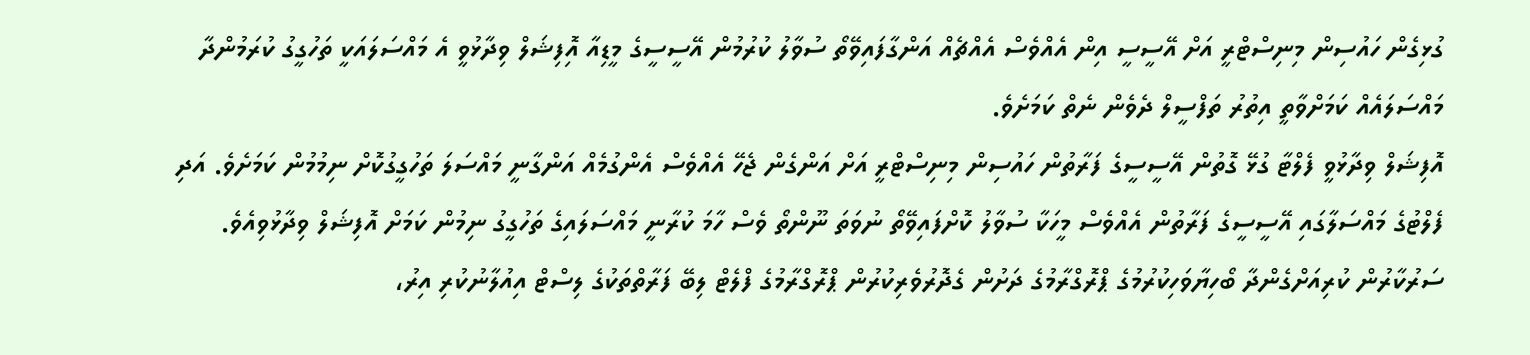ގުޅިގެން ހައުސިން މިނިސްޓްރީ އަށް އޭސީސީ އިން އެއްވެސް އެއްޗެއް އަންގާފައިވޭތޯ ސުވާލު ކުރުމުން އޭސީސީގެ މީޑިއާ އޮިފިޝަލް ވިދާޅުވީ އެ މައްސަލައަކީ ތަހުގީގު ކުރަމުންދާ މައްސަލައެއް ކަމަށްވާތީ އިތުރު ތަފްސީލް ދެވެން ނެތް ކަމަށެވެ.
އޮފިޝަލް ވިދާޅުވީ ފެލްޓާ ގުޅޭ ގޮތުން އޭސީސީގެ ފަރާތުން ހައުސިން މިނިސްޓްރީ އަށް އަންގެން ޖެހޭ އެއްވެސް އެންގުމެއް އަންގާނީ މައްސަލަ ތަހުގީގުކޮށް ނިމުމުން ކަމަށެވެ. އަދި ފެލްޓުގެ މައްސަލާގައި އޭސީސީގެ ފަރާތުން އެއްވެސް މީހަކާ ސުވާލު ކޮށްފައިވޭތޯ ނުވަތަ ނޫންތޯ ވެސް ހާމަ ކުރާނީ މައްސަލައިގެ ތަހުގީގު ނިމުން ކަމަށް އޮފިޝަލް ވިދާޅުވިއެވެ.
ސަރުކާރުން ކުރިއަށްގެންދާ ބޯހިޔާވަހިކުރުމުގެ ޕްރޮގްރާމުގެ ދަށުން ގެދޮރުވެރިކުރުން ޕްރޮގްރާމުގެ ފްލެޓް ލިބޭ ފަރާތްތަކުގެ ލިސްޓް އިއުލާނުކުރި އިރު،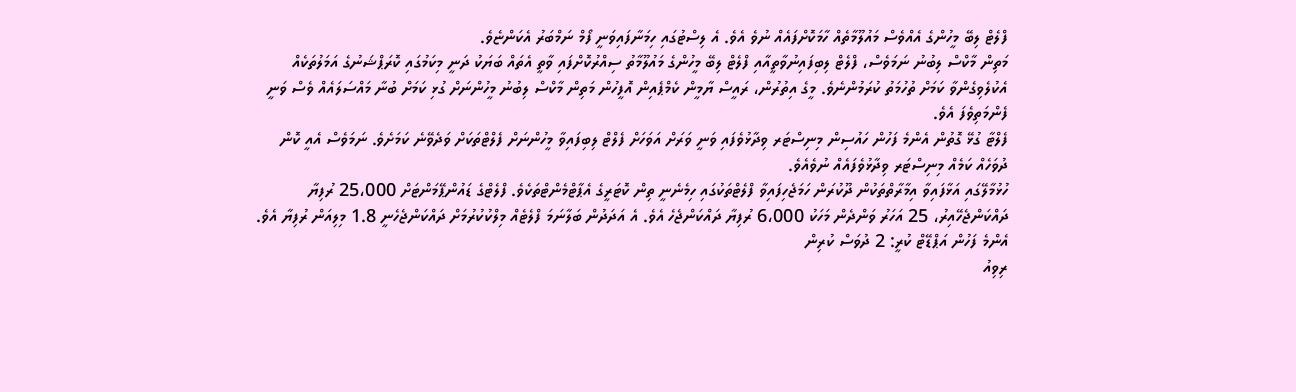ފްލެޓް ލިބޭ މީހުންގެ އެއްވެސް މައުލޫމާތެއް ހާމަކޮށްފައެއް ނުވެ އެވެ. އެ ލިސްޓުގައި ހިމަނާފައިވަނީ ފޯމް ނަމްބަރު އެކަންޏެވެ.
މަތިން މާކްސް ލިބުނު ނަމަވެސް، ފްލެޓް ލިބިފައިނުވާތީއާއި ފްލެޓް ލިބޭ މީހުންގެ މައުލޫމާތު ސިއްރުކޮށްފައި ވާތީ އެތައް ބަޔަކު ދަނީ މިކަމުގައި ކޮރަޕްޝަނުގެ އަމަލުތަކެއް އެކުލެވިގެންވާ ކަމަށް ތުހުމަތު ކުރަމުންނެވެ. މީގެ އިތުރުން، ރައީސް ޔާމީން ކެމްޕެއިން އޮފީހުން މަތިން މާކްސް ލިބުނު މީހުންނަށް ގުޅި ކަމަށް ބުނާ މައްސަލައެއް ވެސް ވަނީ ފެންމަތިވެފަ އެވެ.
ފެލްޓާ ގުޅޭ ގޮތުން އެންމެ ފަހުން ހައުސިން މިނިސްޓަރ ވިދާޅުވެފައި ވަނީ ވަރަށް އަވަހަށް ފެލްޓް ލިބިފައިވާ މީހުންނަށް ފެލްޓްތަކަށް ވަދެވޭނެ ކަމަށެވެ. ނަމަވެސް އެއީ ކޮން ދުވަހެއް ކަމެއް މިނިސްޓަރ ވިދާޅުވެފައެއް ނުވެއެވެ.
ހުޅުމާލޭގައި އަޅާފައިވާ އިމާރާތްތަކުން ދޫކުރަން ހަމަޖެހިފައިވާ ފްލެޓްތަކުގައި ހިމެނެނީ ތިން ކޮޓަރީގެ އެޕާޓްމެންޓްތަކެވެ. ފްލެޓްގެ ޑައުންޕޭމަންޓަށް 25،000 ރުފިޔާ ދައްކަންޖެހޭއިރު، 25 އަހަރު ވަންދެން މަހަކު 6،000 ރުފިޔާ ދައްކަންޖެހެ އެވެ. އެ އަދަދުން ބަލާނަމަ ފްލެޓެއް މިލްކުކުރުމަށް ދައްކަންޖެހެނީ 1.8 މިލިއަން ރުފިޔާ އެވެ.
އެންމެ ފަހުން އަޕްޑޭޓް ކުރީ: 2 ދުވަސް ކުރިން
ރިވިއު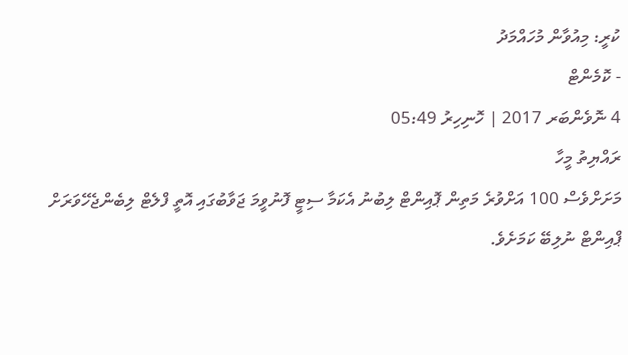ކުރީ: މިއުވާން މުހައްމަދު
- ކޮމެންޓް
4 ނޮވެންބަރ 2017 | ހޮނިހިރު 05:49
ރައްޔިތު މީހާ
މަށަށްވެސް 100 އަށްވުރެ މަތިން ޕޮއިންޓް ލިބުނު އެކަމާ ސިޓީ ފޮނުވީމަ ޖަވާބުގައި އޮތީ ފްލެޓް ލިބެންޖެހޭވަރަށް ޕްއިންޓް ނުލިބޭ ކަމަށެވެ.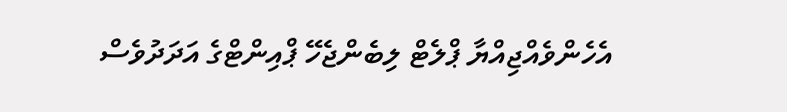އެހެންވެއްޖިއްޔާ ޕްލެޓް ލިބެންޖެހޭ ޕްއިންޓްގެ އަދަދުވެސް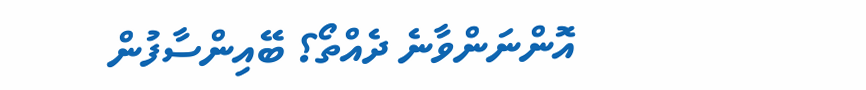އޮންނަންވާނެ ދެއްތޯ؟ ބޭއިންސާފުން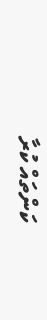ކަންތައް ކުރާ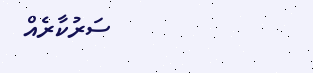ސަރުކާރެއް